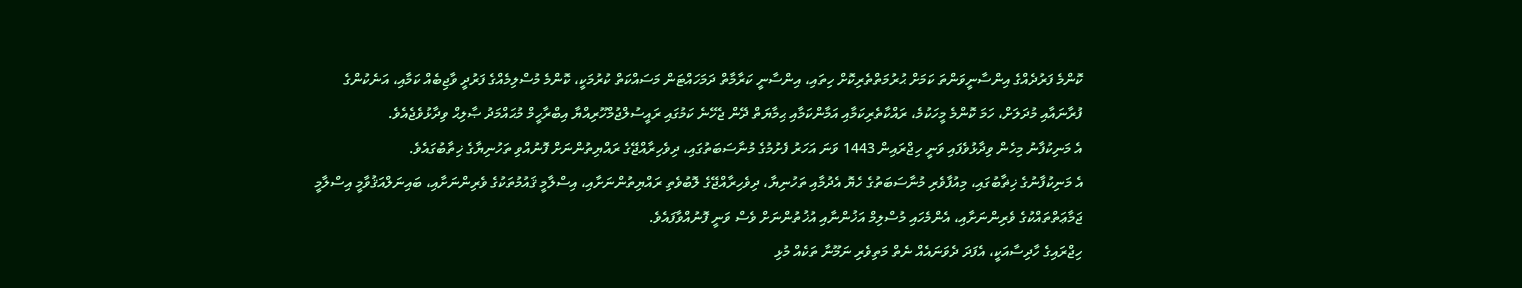ކޮންމެ ފަރުދެއްގެ އިންސާނީވަންތަ ކަމަށް ޙުރުމަތްތެރިކޮށް ހިތައި، އިންސާނީ ކަރާމާތް ދަމަހައްޓަން މަސައްކަތް ކުރުމަކީ، ކޮންމެ މުސްލިމެއްގެ ފަރުދީ ވާޖިބެއް ކަމާއި، އަނެކުންގެ ފުރާނައާއި މުދަލަށް، ހަމަ ކޮންމެ މީހަކުމެ، ރައްކާތެރިކަމާއި އަމާންކަމާއި ޙިމާޔަތް ދޭން ޖެހޭނެ ކަމުގައި ރައީސުލްޖުމްހޫރިއްޔާ އިބްރާހީމް މުޙައްމަދު ޞާލިޙް ވިދާޅުވެޖެއެވެ.
އެ މަނިކުފާނު މިހެން ވިދާޅުވެފައި ވަނީ ހިޖްރައިން 1443 ވަނަ އަހަރު ފެށުމުގެ މުނާސަބަތުގައި، ދިވެހިރާއްޖޭގެ ރައްޔިތުންނަށް ފޮނުއްވި ތަހުނިޔާގެ ޚިތާބުގައެވެ.
އެ މަނިކުފާނުގެ ޚިޡާބުގައި، މިއުފާވެރި މުނާސަބަތުގެ ހެޔޮ އެދުމާއި ތަހުނިޔާ، ދިވެހިރާއްޖޭގެ ލޮބުވެތި ރައްޔިތުންނަށާއި، އިސްލާމީ ޤައުމުތަކުގެ ވެރިންނަށާއި، ބައިނަލްއަޤުވާމީ އިސްލާމީ ޖަމާޢަތްތައްކުގެ ވެރިންނަށާއި، އެންމެހައި މުސްލިމް އަޚުންނާއި އުޚުތުންނަށް ވެސް ވަނީ ފޮނުއްވާފައެވެ.
ހިޖްރައިގެ ހާދިސާއަކީ، އެފަދަ ދެވަނައެއް ނެތް މަތިވެރި ނަމޫނާ ތަކެއް މުޅި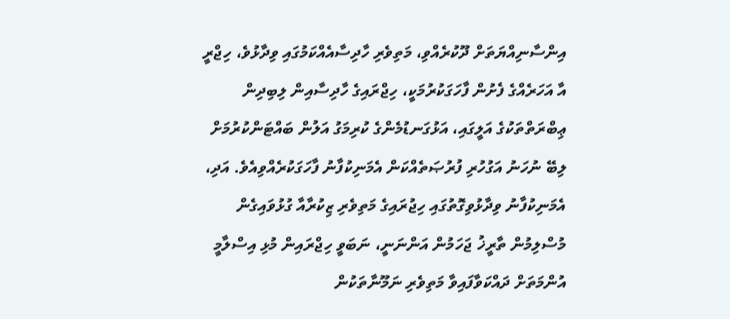އިންސާނިއްޔަތަށް ދޫކުރެއްވި، މަތިވެރި ހާދިސާއެއްކަމުގައި ވިދާޅުވެ، ހިޖްރީ އާ އަހަރެއްގެ ފެށުން ފާހަގަކުރުމަކީ، ހިޖްރައިގެ ހާދިސާއިން ލިބިދިން ޢިބްރަތްތަކުގެ އަލީގައި، އަޅުގަނޑުމެންގެ ކުރިމަގު އަލުން ބައްޓަންކުރުމަށް ލިބޭ ނުހަނު އަގުހުރި ފުރުޞަތެއްކަން އެމަނިކުފާނު ފާހަގަކުރެއްވިއެވެ. އަދި، އެމަނިކުފާނު ވިދާޅުވިގޮތުގައި ހިޖުރައިގެ މަތިވެރި ޒިކުރާއާ ގުޅުވައިގެން މުސްލިމުން ތާރީޚު ޖަހަމުން އަންނަނީ، ނަބަވީ ހިޖްރައިން މުޅި އިސްލާމީ އުންމަތަށް ދައްކަވާފައިވާ މަތިވެރި ނަމޫނާތަކުން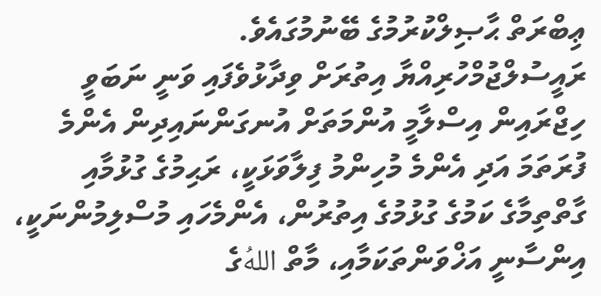ޢިބްރަތް ޙާޞިލްކުރުމުގެ ބޭނުމުގައެވެ.
ރައީސުލްޖުމްހުރިއްޔާ އިތުރަށް ވިދާޅުވެފައި ވަނީ ނަބަވީ ހިޖްރައިން އިސްލާމީ އުންމަތަށް އުނގަންނައިދިން އެންމެ ފުރަތަމަ އަދި އެންމެ މުހިންމު ފިލާވަޅަކީ، ރަޙިމުގެ ގުޅުމާއި ގާތްތިމާގެ ކަމުގެ ގުޅުމުގެ އިތުރުން، އެންމެހައި މުސްލިމުންނަކީ، އިންސާނީ އަޚްވަންތަކަމާއި، މާތް اللهُގެ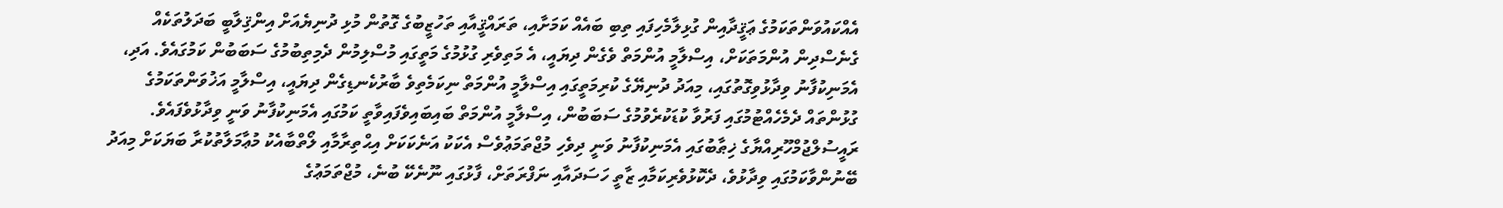އެއްކައުވަންތަކަމުގެ ޢަޤީދާއިން ގުޅިލާމެހިފައި ތިބި ބައެއް ކަމަށާއި، ތަރައްޤީއާއި ތަހުޒީބުގެ ގޮތުން މުޅި ދުނިޔެއަށް އިންޤިލާބީ ބަދަލުތަކެއް ގެނެސްދިން އުންމަތަކަށް، އިސްލާމީ އުންމަތް ވެގެން ދިޔައީ، އެ މަތިވެރި ގުޅުމުގެ މަތީގައި މުސްލިމުން ދެމިތިބުމުގެ ސަބަބުން ކަމުގައެވެ. އަދި، އެމަނިކުފާނު ވިދާޅުވިގޮތުގައި، މިއަދު ދުނިޔޭގެ ކުރިމަތީގައި އިސްލާމީ އުންމަތް ނިކަމެތިވެ ބާރުކެނޑިގެން ދިޔައީ، އިސްލާމީ އަޚުވަންތަކަމުގެ ގުޅުންތައް ދެމެހެއްޓުމުގައި ފަރުވާ ކުޑަކުރެވުމުގެ ސަބަބުން، އިސްލާމީ އުންމަތް ބައިބައިވެފައިވާތީ ކަމުގައި އެމަނިކުފާނު ވަނީ ވިދާޅުވެފައެވެ.
ރައީސުލްޖުމްހޫރިއްޔާގެ ޚިޠާބުގައި އެމަނިކުފާނު ވަނީ ދިވެހި މުޖްތަމަޢުވެސް އެކަކު އަނެކަކަށް އިޙްތިރާމާއި ލޯތްބާއެކު މުޢާމަލާތުކުރާ ބަޔަކަށް މިއަދު ބޭނުންވާކަމުގައި ވިދާޅުވެ، ދެކޮޅުވެރިކަމާއި ޒާތީ ހަސަދައާއި ނަފްރަތަށް، ފާޅުގައި ނޫނެކޭ ބުނެ، މުޖްތަމަޢުގެ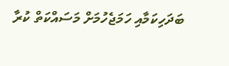ބަދަހިކަމާއި ހަމަޖެހުމަށް މަސައްކަތް ކުރާ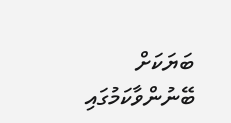ބަޔަކަށް ބޭނުންވާކަމުގައި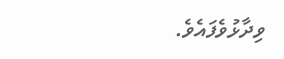ވިދާޅުވެފައެވެ.